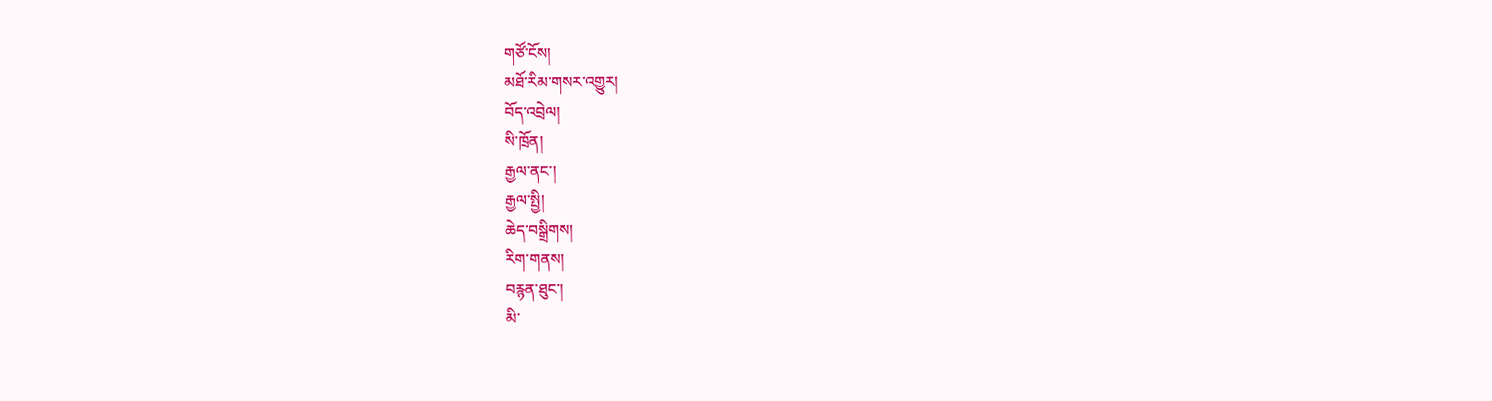གཙོ་ངོས།
མཐོ་རིམ་གསར་འགྱུར།
བོད་འབྲེལ།
སི་ཁྲོན།
རྒྱལ་ནང་།
རྒྱལ་སྤྱི།
ཆེད་བསྒྲིགས།
རིག་གནས།
བརྙན་ཐུང་།
མི་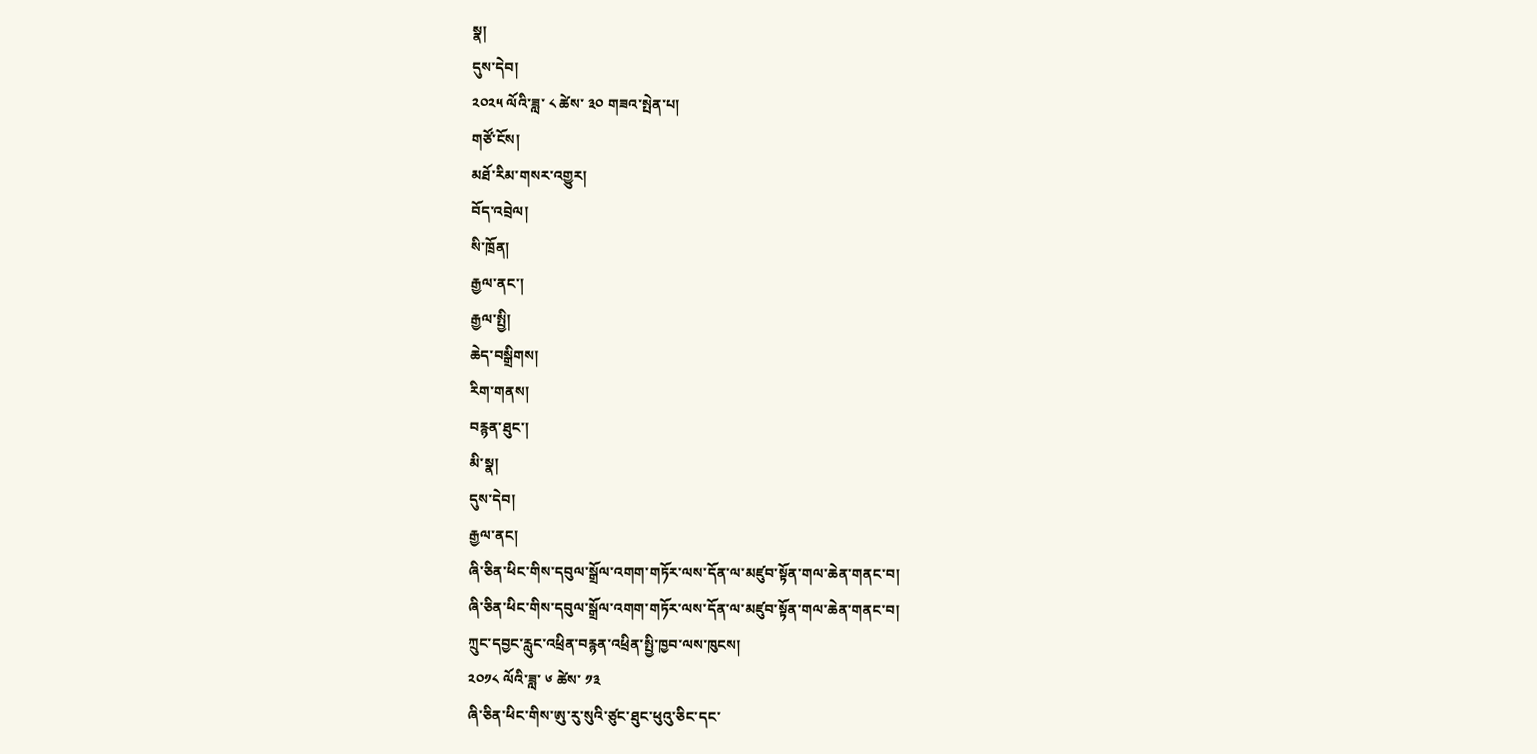སྣ།
དུས་དེབ།
༢༠༢༥ ལོའི་ཟླ་ ༨ ཚེས་ ༣༠ གཟའ་སྤེན་པ།
གཙོ་ངོས།
མཐོ་རིམ་གསར་འགྱུར།
བོད་འབྲེལ།
སི་ཁྲོན།
རྒྱལ་ནང་།
རྒྱལ་སྤྱི།
ཆེད་བསྒྲིགས།
རིག་གནས།
བརྙན་ཐུང་།
མི་སྣ།
དུས་དེབ།
རྒྱལ་ནང།
ཞི་ཅིན་ཕིང་གིས་དབུལ་སྒྲོལ་འགག་གཏོར་ལས་དོན་ལ་མཛུབ་སྟོན་གལ་ཆེན་གནང་བ།
ཞི་ཅིན་ཕིང་གིས་དབུལ་སྒྲོལ་འགག་གཏོར་ལས་དོན་ལ་མཛུབ་སྟོན་གལ་ཆེན་གནང་བ།
ཀྲུང་དབྱང་རླུང་འཕྲིན་བརྙན་འཕྲིན་སྤྱི་ཁྱབ་ལས་ཁུངས།
༢༠༡༨ ལོའི་ཟླ་ ༦ ཚེས་ ༡༣
ཞི་ཅིན་ཕིང་གིས་ཨུ་རུ་སུའི་ཙུང་ཐུང་ཕུའུ་ཅིང་དང་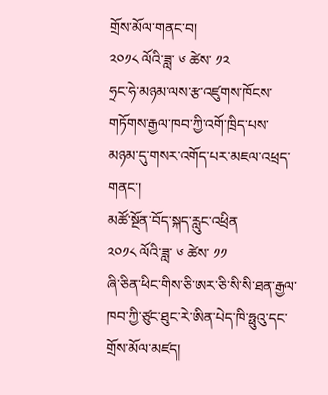གྲོས་མོལ་གནང་བ།
༢༠༡༨ ལོའི་ཟླ་ ༦ ཚེས་ ༡༢
ཧྲང་ཧེ་མཉམ་ལས་རྩ་འཛུགས་ཁོངས་གཏོགས་རྒྱལ་ཁབ་ཀྱི་འགོ་ཁྲིད་པས་མཉམ་དུ་གསར་འགོད་པར་མཇལ་འཕྲད་གནང་།
མཚོ་སྔོན་བོད་སྐད་རླུང་འཕྲིན
༢༠༡༨ ལོའི་ཟླ་ ༦ ཚེས་ ༡༡
ཞི་ཅིན་ཕིང་གིས་ཅི་ཨར་ཅི་སི་སི་ཐན་རྒྱལ་ཁབ་ཀྱི་ཙུང་ཐུང་རེ་ཨིན་པེད་ཁི་ཧྥུའུ་དང་གྲོས་མོལ་མཛད།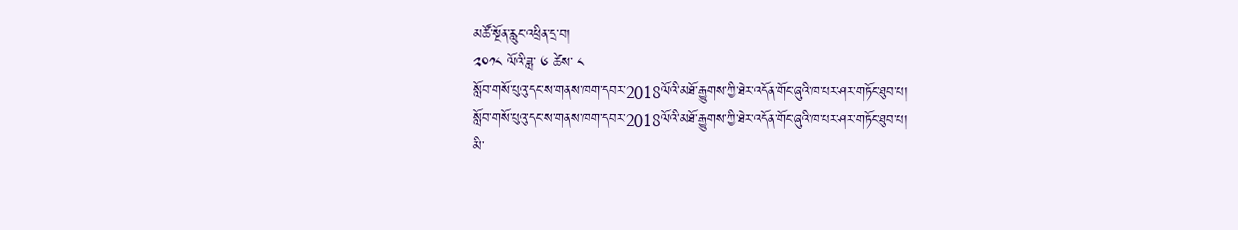མཚོ་སྔོན་རླུང་འཕྲིན་དྲ་བ།
༢༠༡༨ ལོའི་ཟླ་ ༦ ཚེས་ ༨
སློབ་གསོ་པུའུ་དང་ས་གནས་ཁག་དབར་2018ལོའི་མཐོ་རྒྱུགས་ཀྱི་ཐེར་འདོན་གོང་ཞུའི་ཁ་པར་ཤར་གཏོང་ཐུབ་པ།
སློབ་གསོ་པུའུ་དང་ས་གནས་ཁག་དབར་2018ལོའི་མཐོ་རྒྱུགས་ཀྱི་ཐེར་འདོན་གོང་ཞུའི་ཁ་པར་ཤར་གཏོང་ཐུབ་པ།
མི་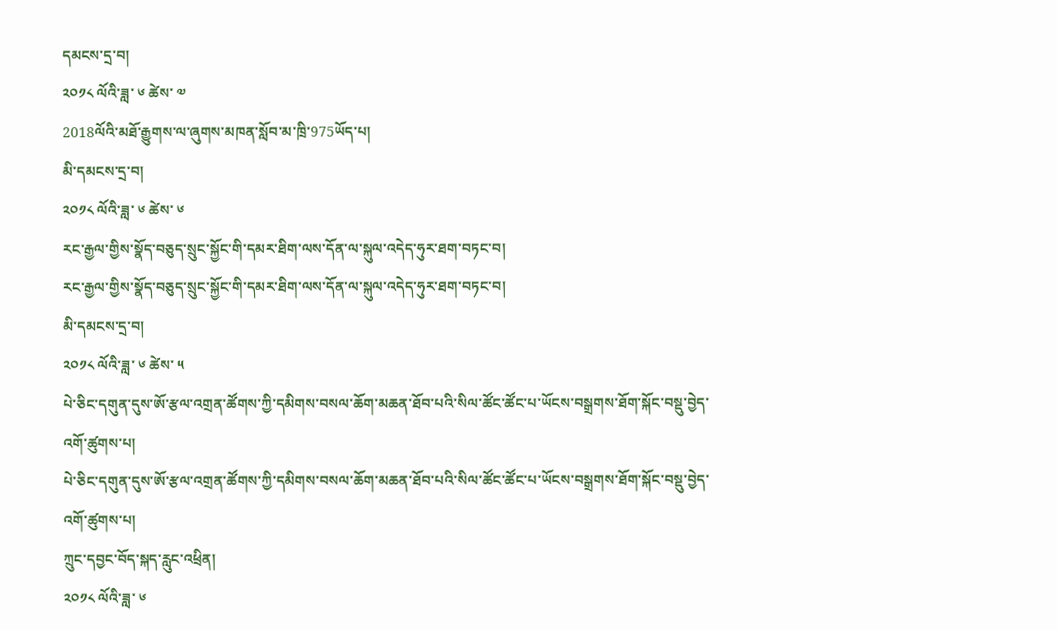དམངས་དྲ་བ།
༢༠༡༨ ལོའི་ཟླ་ ༦ ཚེས་ ༧
2018ལོའི་མཐོ་རྒྱུགས་ལ་ཞུགས་མཁན་སློབ་མ་ཁྲི་975ཡོད་པ།
མི་དམངས་དྲ་བ།
༢༠༡༨ ལོའི་ཟླ་ ༦ ཚེས་ ༦
རང་རྒྱལ་གྱིས་སྣོད་བཅུད་སྲུང་སྐྱོང་གི་དམར་ཐིག་ལས་དོན་ལ་སྐུལ་འདེད་ཧུར་ཐག་བཏང་བ།
རང་རྒྱལ་གྱིས་སྣོད་བཅུད་སྲུང་སྐྱོང་གི་དམར་ཐིག་ལས་དོན་ལ་སྐུལ་འདེད་ཧུར་ཐག་བཏང་བ།
མི་དམངས་དྲ་བ།
༢༠༡༨ ལོའི་ཟླ་ ༦ ཚེས་ ༥
པེ་ཅིང་དགུན་དུས་ཨོ་རྩལ་འགྲན་ཚོགས་ཀྱི་དམིགས་བསལ་ཆོག་མཆན་ཐོབ་པའི་སིལ་ཚོང་ཚོང་པ་ཡོངས་བསྒྲགས་ཐོག་སྐོང་བསྡུ་བྱེད་འགོ་ཚུགས་པ།
པེ་ཅིང་དགུན་དུས་ཨོ་རྩལ་འགྲན་ཚོགས་ཀྱི་དམིགས་བསལ་ཆོག་མཆན་ཐོབ་པའི་སིལ་ཚོང་ཚོང་པ་ཡོངས་བསྒྲགས་ཐོག་སྐོང་བསྡུ་བྱེད་འགོ་ཚུགས་པ།
ཀྲུང་དབྱང་བོད་སྐད་རླུང་འཕྲིན།
༢༠༡༨ ལོའི་ཟླ་ ༦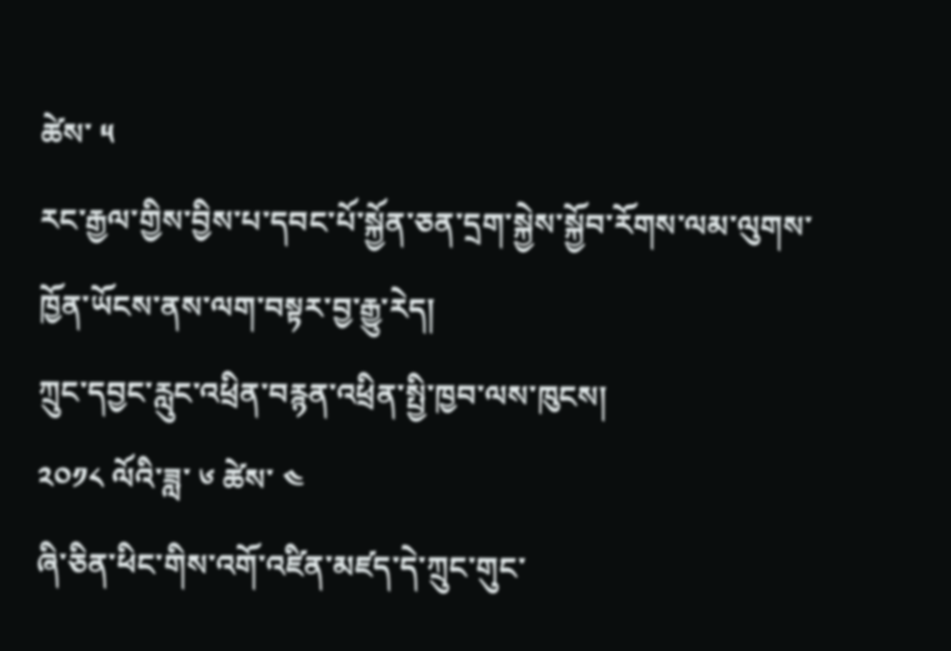ཚེས་ ༥
རང་རྒྱལ་གྱིས་བྱིས་པ་དབང་པོ་སྐྱོན་ཅན་དྲག་སྐྱེས་སྐྱོབ་རོགས་ལམ་ལུགས་ཁྱོན་ཡོངས་ནས་ལག་བསྟར་བྱ་རྒྱུ་རེད།
ཀྲུང་དབྱང་རླུང་འཕྲིན་བརྙན་འཕྲིན་སྤྱི་ཁྱབ་ལས་ཁུངས།
༢༠༡༨ ལོའི་ཟླ་ ༦ ཚེས་ ༤
ཞི་ཅིན་ཕིང་གིས་འགོ་འཛིན་མཛད་དེ་ཀྲུང་གུང་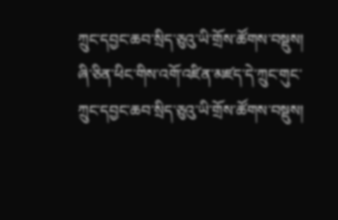ཀྲུང་དབྱང་ཆབ་སྲིད་ཅུའུ་ཡི་གྲོས་ཚོགས་བསྡུས།
ཞི་ཅིན་ཕིང་གིས་འགོ་འཛིན་མཛད་དེ་ཀྲུང་གུང་ཀྲུང་དབྱང་ཆབ་སྲིད་ཅུའུ་ཡི་གྲོས་ཚོགས་བསྡུས།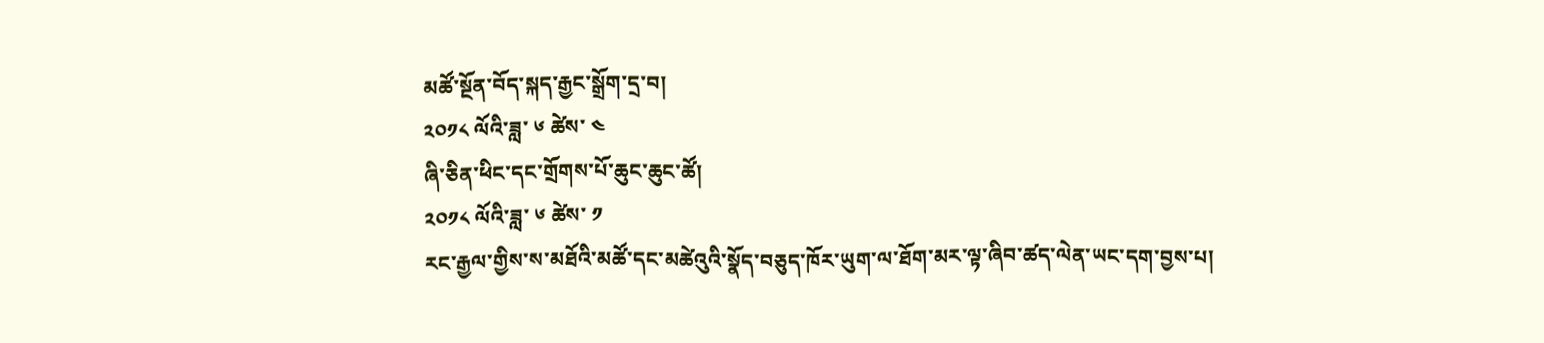མཚོ་སྔོན་བོད་སྐད་རྒྱང་སྒྲོག་དྲ་བ།
༢༠༡༨ ལོའི་ཟླ་ ༦ ཚེས་ ༤
ཞི་ཅིན་ཕིང་དང་གྲོགས་པོ་ཆུང་ཆུང་ཚོ།
༢༠༡༨ ལོའི་ཟླ་ ༦ ཚེས་ ༡
རང་རྒྱལ་གྱིས་ས་མཐོའི་མཚོ་དང་མཚེའུའི་སྣོད་བཅུད་ཁོར་ཡུག་ལ་ཐོག་མར་ལྟ་ཞིབ་ཚད་ལེན་ཡང་དག་བྱས་པ།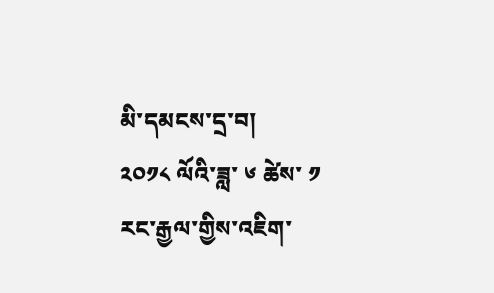མི་དམངས་དྲ་བ།
༢༠༡༨ ལོའི་ཟླ་ ༦ ཚེས་ ༡
རང་རྒྱལ་གྱིས་འཇིག་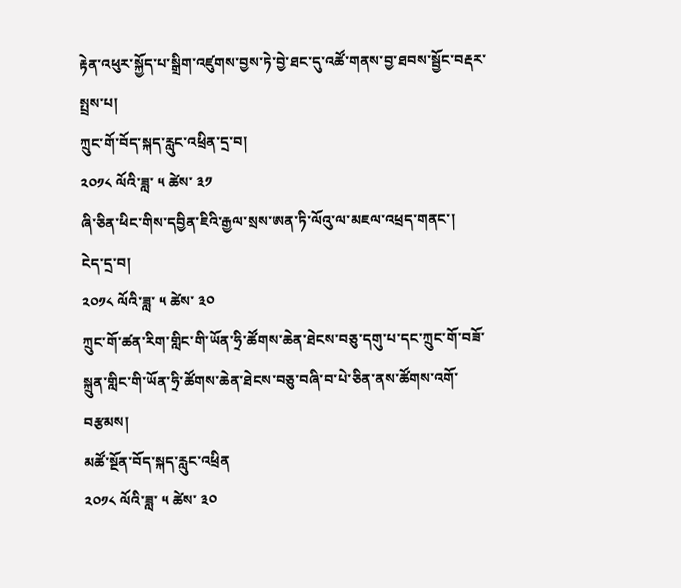རྟེན་འཕུར་སྐྱོད་པ་སྒྲིག་འཛུགས་བྱས་ཏེ་བྱེ་ཐང་དུ་འཚོ་གནས་བྱ་ཐབས་སྦྱོང་བརྡར་སྤྲས་པ།
ཀྲུང་གོ་བོད་སྐད་རླུང་འཕྲིན་དྲ་བ།
༢༠༡༨ ལོའི་ཟླ་ ༥ ཚེས་ ༣༡
ཞི་ཅིན་ཕིང་གིས་དབྱིན་ཇིའི་རྒྱལ་སྲས་ཨན་ཏི་ལོའུ་ལ་མཇལ་འཕྲད་གནང་།
ངེད་དྲ་བ།
༢༠༡༨ ལོའི་ཟླ་ ༥ ཚེས་ ༣༠
ཀྲུང་གོ་ཚན་རིག་གླིང་གི་ཡོན་ཧྲི་ཚོགས་ཆེན་ཐེངས་བཅུ་དགུ་པ་དང་ཀྲུང་གོ་བཟོ་སྐྲུན་གླིང་གི་ཡོན་ཧྲི་ཚོགས་ཆེན་ཐེངས་བཅུ་བཞི་བ་པེ་ཅིན་ནས་ཚོགས་འགོ་བརྩམས།
མཚོ་སྔོན་བོད་སྐད་རླུང་འཕྲིན
༢༠༡༨ ལོའི་ཟླ་ ༥ ཚེས་ ༣༠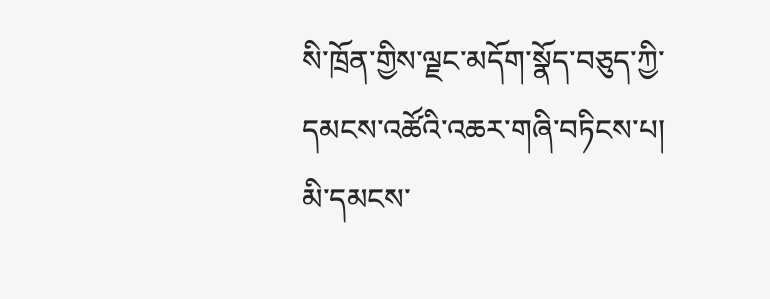སི་ཁྲོན་གྱིས་ལྗང་མདོག་སྣོད་བཅུད་ཀྱི་དམངས་འཚོའི་འཆར་གཞི་བཏིངས་པ།
མི་དམངས་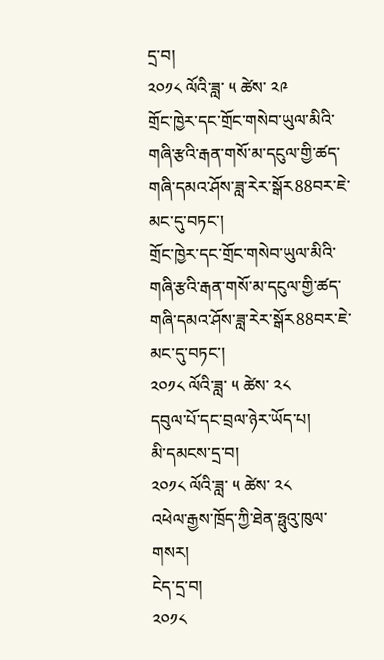དྲ་བ།
༢༠༡༨ ལོའི་ཟླ་ ༥ ཚེས་ ༢༩
གྲོང་ཁྱེར་དང་གྲོང་གསེབ་ཡུལ་མིའི་གཞི་རྩའི་རྒན་གསོ་མ་དངུལ་གྱི་ཚད་གཞི་དམའ་ཤོས་ཟླ་རེར་སྒོར88བར་ཇེ་མང་དུ་བཏང་།
གྲོང་ཁྱེར་དང་གྲོང་གསེབ་ཡུལ་མིའི་གཞི་རྩའི་རྒན་གསོ་མ་དངུལ་གྱི་ཚད་གཞི་དམའ་ཤོས་ཟླ་རེར་སྒོར88བར་ཇེ་མང་དུ་བཏང་།
༢༠༡༨ ལོའི་ཟླ་ ༥ ཚེས་ ༢༨
དབུལ་པོ་དང་བྲལ་ཉེར་ཡོད་པ།
མི་དམངས་དྲ་བ།
༢༠༡༨ ལོའི་ཟླ་ ༥ ཚེས་ ༢༨
འཕེལ་རྒྱས་ཁྲོད་ཀྱི་ཐེན་ཧྥུའུ་ཁུལ་གསར།
ངེད་དྲ་བ།
༢༠༡༨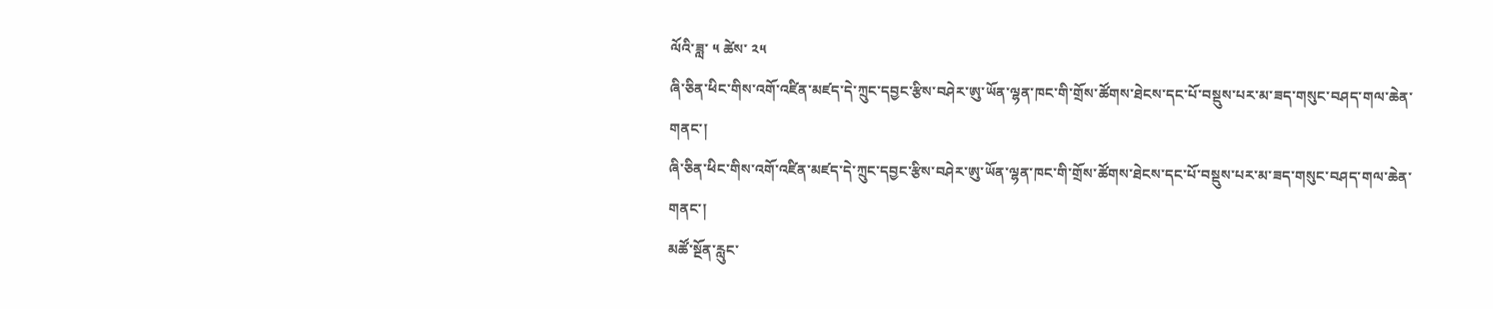ལོའི་ཟླ་ ༥ ཚེས་ ༢༥
ཞི་ཅིན་ཕིང་གིས་འགོ་འཛིན་མཛད་དེ་ཀྲུང་དབྱང་རྩིས་བཤེར་ཨུ་ཡོན་ལྷན་ཁང་གི་གྲོས་ཚོགས་ཐེངས་དང་པོ་བསྡུས་པར་མ་ཟད་གསུང་བཤད་གལ་ཆེན་གནང་།
ཞི་ཅིན་ཕིང་གིས་འགོ་འཛིན་མཛད་དེ་ཀྲུང་དབྱང་རྩིས་བཤེར་ཨུ་ཡོན་ལྷན་ཁང་གི་གྲོས་ཚོགས་ཐེངས་དང་པོ་བསྡུས་པར་མ་ཟད་གསུང་བཤད་གལ་ཆེན་གནང་།
མཚོ་སྔོན་རླུང་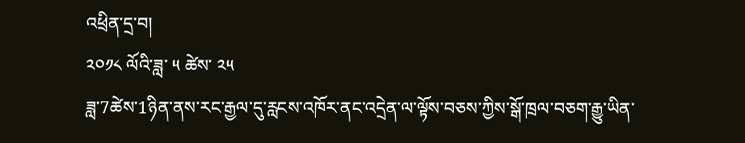འཕྲིན་དྲ་བ།
༢༠༡༨ ལོའི་ཟླ་ ༥ ཚེས་ ༢༥
ཟླ་7ཚེས་1ཉིན་ནས་རང་རྒྱལ་དུ་རླངས་འཁོར་ནང་འདྲེན་ལ་ལྟོས་བཅས་ཀྱིས་སྒོ་ཁྲལ་བཅག་རྒྱུ་ཡིན་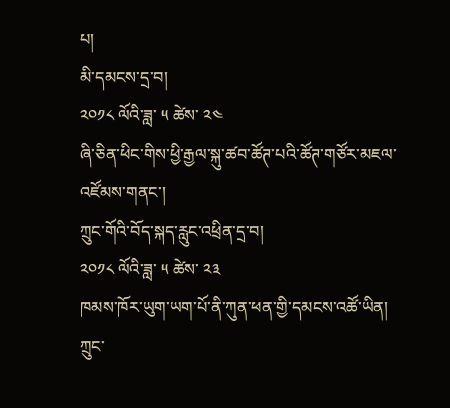པ།
མི་དམངས་དྲ་བ།
༢༠༡༨ ལོའི་ཟླ་ ༥ ཚེས་ ༢༤
ཞི་ཅིན་ཕིང་གིས་ཕྱི་རྒྱལ་སྐུ་ཚབ་ཚོཊ་པའི་ཚོཊ་གཙོར་མཇལ་འཛོམས་གནང་།
ཀྲུང་གོའི་བོད་སྐད་རླུང་འཕྲིན་དྲ་བ།
༢༠༡༨ ལོའི་ཟླ་ ༥ ཚེས་ ༢༣
ཁམས་ཁོར་ཡུག་ཡག་པོ་ནི་ཀུན་ཕན་གྱི་དམངས་འཚོ་ཡིན།
ཀྲུང་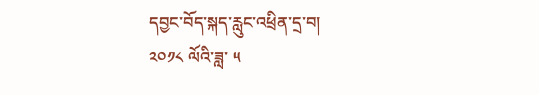དབྱང་བོད་སྐད་རླུང་འཕྲིན་དྲ་བ།
༢༠༡༨ ལོའི་ཟླ་ ༥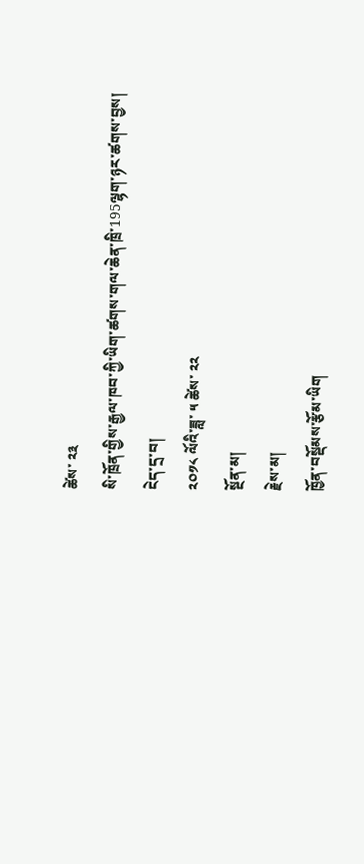ཚེས་ ༢༣
སི་ཁྲོན་གྱིས་རྒྱལ་ཁབ་ཀྱི་ཡིག་ཚགས་གལ་ཆེན་ཁྲི་195ལྷག་ཉར་ཚགས་བྱས།
ངེད་དྲ་བ།
༢༠༡༨ ལོའི་ཟླ་ ༥ ཚེས་ ༢༢
སྔོན་མ།
རྗེས་མ།
ཁྱོན་བསྡོམས་རྩོམ་ཡིག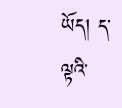ཡོད། ད་ལྟའི་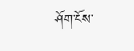ཤོག་ངོས་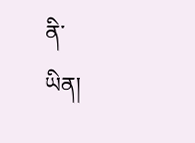ནི་
ཡིན།